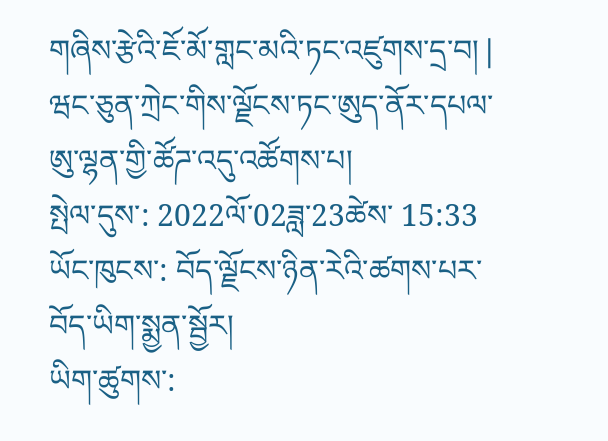གཞིས་རྩེའི་ཇོ་མོ་གླང་མའི་ཏང་འཛུགས་དྲ་བ། |
ཝང་ཅུན་ཀྲེང་གིས་ལྗོངས་ཏང་ཨུད་ནོར་དཔལ་ཨུ་ལྷན་གྱི་ཚོཌ་འདུ་འཚོགས་པ།
སྤེལ་དུས་: 2022ལོ་02ཟླ་23ཚེས་ 15:33 ཡོང་ཁུངས་: བོད་ལྗོངས་ཉིན་རེའི་ཚགས་པར་བོད་ཡིག་སྨྱན་སྦྱོར།
ཡིག་ཚུགས་: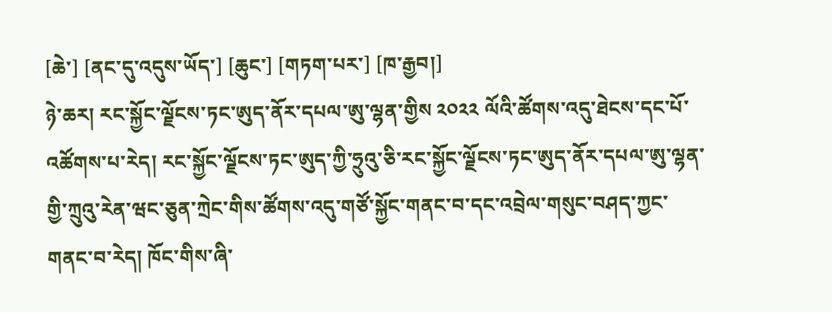[ཆེ་] [ནང་དུ་འདུས་ཡོད་] [ཆུང་] [གཏག་པར་] [ཁ་རྒྱབ།]
ཉེ་ཆར། རང་སྐྱོང་ལྗོངས་ཏང་ཨུད་ནོར་དཔལ་ཨུ་ལྷན་གྱིས ༢༠༢༢ ལོའི་ཚོགས་འདུ་ཐེངས་དང་པོ་འཚོགས་པ་རེད། རང་སྐྱོང་ལྗོངས་ཏང་ཨུད་ཀྱི་ཧྲུའུ་ཅི་རང་སྐྱོང་ལྗོངས་ཏང་ཨུད་ནོར་དཔལ་ཨུ་ལྷན་གྱི་ཀྲུའུ་རེན་ཝང་ཅུན་ཀྲེང་གིས་ཚོགས་འདུ་གཙོ་སྐྱོང་གནང་བ་དང་འབྲེལ་གསུང་བཤད་ཀྱང་གནང་བ་རེད། ཁོང་གིས་ཞི་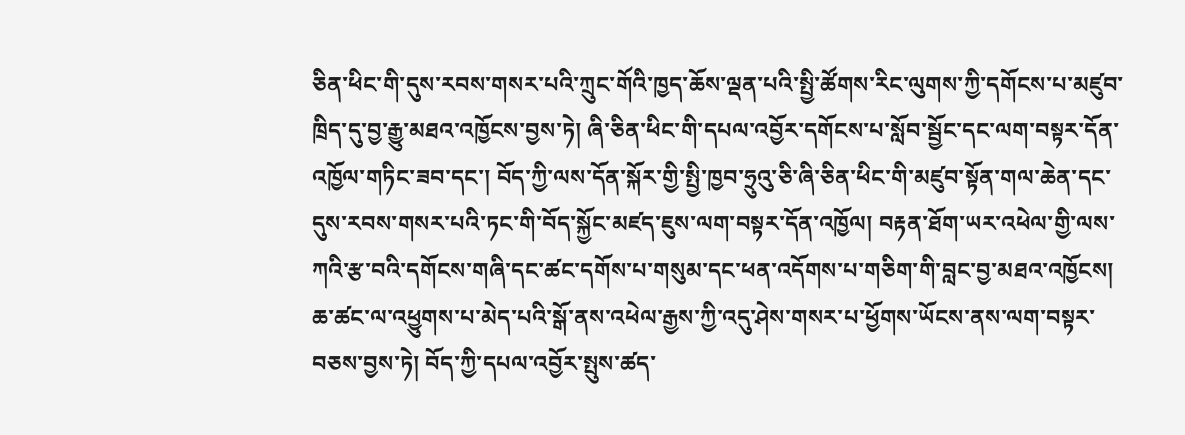ཅིན་ཕིང་གི་དུས་རབས་གསར་པའི་ཀྲུང་གོའི་ཁྱད་ཆོས་ལྡན་པའི་སྤྱི་ཚོགས་རིང་ལུགས་ཀྱི་དགོངས་པ་མཛུབ་ཁྲིད་དུ་བྱ་རྒྱུ་མཐའ་འཁྱོངས་བྱས་ཏེ། ཞི་ཅིན་ཕིང་གི་དཔལ་འབྱོར་དགོངས་པ་སློབ་སྦྱོང་དང་ལག་བསྟར་དོན་འཁྱོལ་གཏིང་ཟབ་དང་། བོད་ཀྱི་ལས་དོན་སྐོར་གྱི་སྤྱི་ཁྱབ་ཧྲུའུ་ཅི་ཞི་ཅིན་ཕིང་གི་མཛུབ་སྟོན་གལ་ཆེན་དང་དུས་རབས་གསར་པའི་ཏང་གི་བོད་སྐྱོང་མཛད་ཇུས་ལག་བསྟར་དོན་འཁྱོལ། བརྟན་ཐོག་ཡར་འཕེལ་གྱི་ལས་ཀའི་རྩ་བའི་དགོངས་གཞི་དང་ཚང་དགོས་པ་གསུམ་དང་ཕན་འདོགས་པ་གཅིག་གི་བླང་བྱ་མཐའ་འཁྱོངས། ཆ་ཚང་ལ་འཕྱུགས་པ་མེད་པའི་སྒོ་ནས་འཕེལ་རྒྱས་ཀྱི་འདུ་ཤེས་གསར་པ་ཕྱོགས་ཡོངས་ནས་ལག་བསྟར་བཅས་བྱས་ཏེ། བོད་ཀྱི་དཔལ་འབྱོར་སྤུས་ཚད་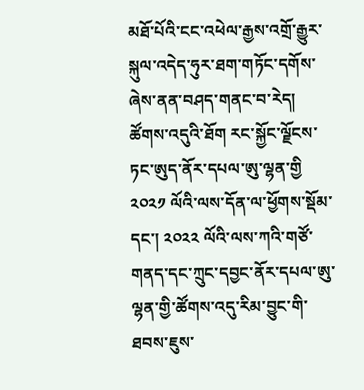མཐོ་པོའི་ངང་འཕེལ་རྒྱས་འགྲོ་རྒྱུར་སྐུལ་འདེད་ཧུར་ཐག་གཏོང་དགོས་ཞེས་ནན་བཤད་གནང་བ་རེད།
ཚོགས་འདུའི་ཐོག རང་སྐྱོང་ལྗོངས་ཏང་ཨུད་ནོར་དཔལ་ཨུ་ལྷན་གྱི ༢༠༢༡ ལོའི་ལས་དོན་ལ་ཕྱོགས་སྡོམ་དང་། ༢༠༢༢ ལོའི་ལས་ཀའི་གཙོ་གནད་དང་ཀྲུང་དབྱང་ནོར་དཔལ་ཨུ་ལྷན་གྱི་ཚོགས་འདུ་རིམ་བྱུང་གི་ཐབས་ཇུས་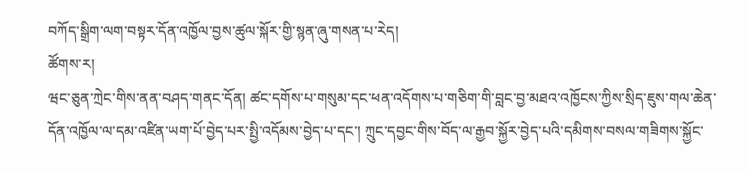བཀོད་སྒྲིག་ལག་བསྟར་དོན་འཁྱོལ་བྱས་ཚུལ་སྐོར་གྱི་སྙན་ཞུ་གསན་པ་རེད།
ཚོགས་ར།
ཝང་ཅུན་ཀྲེང་གིས་ནན་བཤད་གནང་དོན། ཚང་དགོས་པ་གསུམ་དང་ཕན་འདོགས་པ་གཅིག་གི་བླང་བྱ་མཐའ་འཁྱོངས་ཀྱིས་སྲིད་ཇུས་གལ་ཆེན་དོན་འཁྱོལ་ལ་དམ་འཛིན་ཡག་པོ་བྱེད་པར་སྤྱི་འདོམས་བྱེད་པ་དང་། ཀྲུང་དབྱང་གིས་བོད་ལ་རྒྱབ་སྐྱོར་བྱེད་པའི་དམིགས་བསལ་གཟིགས་སྐྱོང་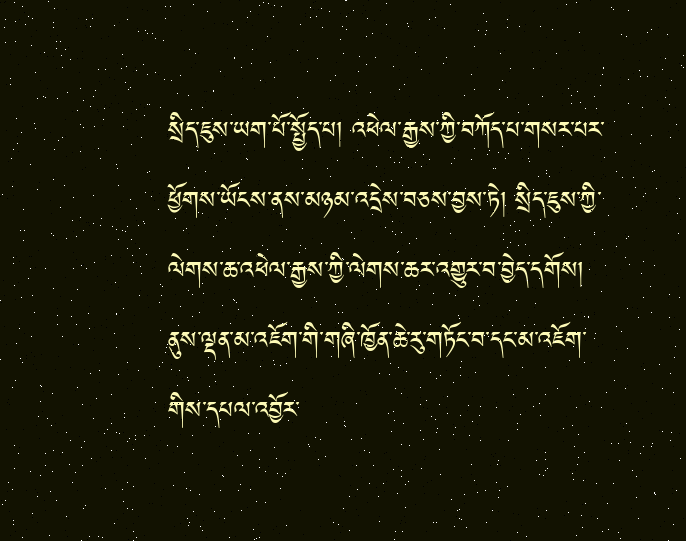སྲིད་ཇུས་ཡག་པོ་སྤྱོད་པ། འཕེལ་རྒྱས་ཀྱི་བཀོད་པ་གསར་པར་ཕྱོགས་ཡོངས་ནས་མཉམ་འདྲེས་བཅས་བྱས་ཏེ། སྲིད་ཇུས་ཀྱི་ལེགས་ཆ་འཕེལ་རྒྱས་ཀྱི་ལེགས་ཆར་འགྱུར་བ་བྱེད་དགོས། ནུས་ལྡན་མ་འཇོག་གི་གཞི་ཁྱོན་ཆེ་རུ་གཏོང་བ་དང་མ་འཇོག་གིས་དཔལ་འབྱོར་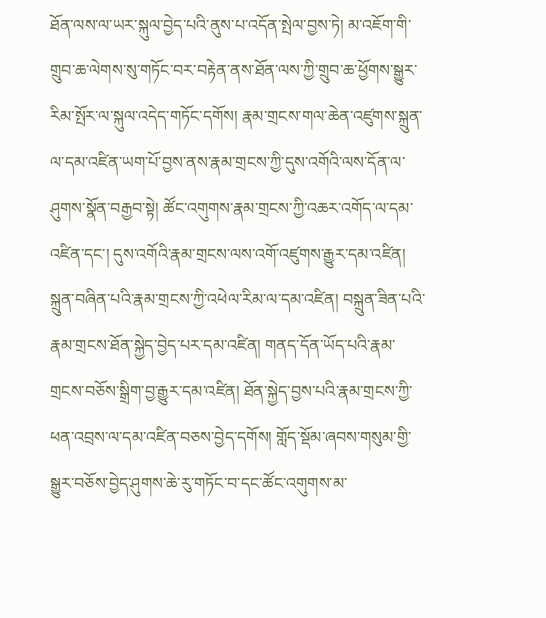ཐོན་ལས་ལ་ཡར་སྐུལ་བྱེད་པའི་ནུས་པ་འདོན་སྤེལ་བྱས་ཏེ། མ་འཇོག་གི་གྲུབ་ཆ་ལེགས་སུ་གཏོང་བར་བརྟེན་ནས་ཐོན་ལས་ཀྱི་གྲུབ་ཆ་ཕྱོགས་སྒྱུར་རིམ་སྤོར་ལ་སྐུལ་འདེད་གཏོང་དགོས། རྣམ་གྲངས་གལ་ཆེན་འཛུགས་སྐྲུན་ལ་དམ་འཛིན་ཡག་པོ་བྱས་ནས་རྣམ་གྲངས་ཀྱི་དུས་འགོའི་ལས་དོན་ལ་ཤུགས་སྣོན་བརྒྱབ་སྟེ། ཚོང་འགུགས་རྣམ་གྲངས་ཀྱི་འཆར་འགོད་ལ་དམ་འཛིན་དང་། དུས་འགོའི་རྣམ་གྲངས་ལས་འགོ་འཛུགས་རྒྱུར་དམ་འཛིན། སྐྲུན་བཞིན་པའི་རྣམ་གྲངས་ཀྱི་འཕེལ་རིམ་ལ་དམ་འཛིན། བསྐྲུན་ཟིན་པའི་རྣམ་གྲངས་ཐོན་སྐྱེད་བྱེད་པར་དམ་འཛིན། གནད་དོན་ཡོད་པའི་རྣམ་གྲངས་བཅོས་སྒྲིག་བྱ་རྒྱུར་དམ་འཛིན། ཐོན་སྐྱེད་བྱས་པའི་རྣམ་གྲངས་ཀྱི་ཕན་འབྲས་ལ་དམ་འཛིན་བཅས་བྱེད་དགོས། གློད་སྡོམ་ཞབས་གསུམ་གྱི་སྒྱུར་བཅོས་བྱེད་ཤུགས་ཆེ་རུ་གཏོང་བ་དང་ཚོང་འགུགས་མ་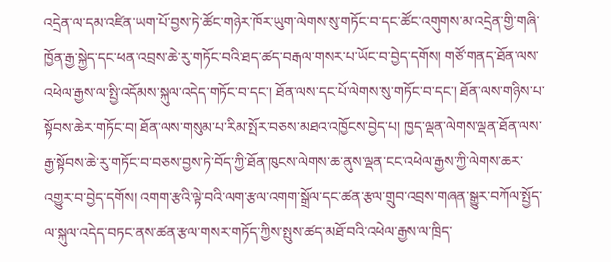འདྲེན་ལ་དམ་འཛིན་ཡག་པོ་བྱས་ཏེ་ཚོང་གཉེར་ཁོར་ཡུག་ལེགས་སུ་གཏོང་བ་དང་ཚོང་འགུགས་མ་འདྲེན་གྱི་གཞི་ཁྱོན་རྒྱ་སྐྱེད་དང་ཕན་འབྲས་ཆེ་རུ་གཏོང་བའི་ཐད་ཚད་བརྒལ་གསར་པ་ཡོང་བ་བྱེད་དགོས། གཙོ་གནད་ཐོན་ལས་འཕེལ་རྒྱས་ལ་སྤྱི་འདོམས་སྐུལ་འདེད་གཏོང་བ་དང་། ཐོན་ལས་དང་པོ་ལེགས་སུ་གཏོང་བ་དང་། ཐོན་ལས་གཉིས་པ་སྟོབས་ཆེར་གཏོང་བ། ཐོན་ལས་གསུམ་པ་རིམ་སྤོར་བཅས་མཐའ་འཁྱོངས་བྱེད་པ། ཁྱད་ལྡན་ལེགས་ལྡན་ཐོན་ལས་རྒྱ་སྟོབས་ཆེ་རུ་གཏོང་བ་བཅས་བྱས་ཏེ་བོད་ཀྱི་ཐོན་ཁུངས་ལེགས་ཆ་ནུས་ལྡན་ངང་འཕེལ་རྒྱས་ཀྱི་ལེགས་ཆར་འགྱུར་བ་བྱེད་དགོས། འགག་རྩའི་ལྟེ་བའི་ལག་རྩལ་འགག་སྒྲོལ་དང་ཚན་རྩལ་གྲུབ་འབྲས་གཞན་སྒྱུར་བཀོལ་སྤྱོད་ལ་སྐུལ་འདེད་བཏང་ནས་ཚན་རྩལ་གསར་གཏོད་ཀྱིས་སྤུས་ཚད་མཐོ་བའི་འཕེལ་རྒྱས་ལ་ཁྲིད་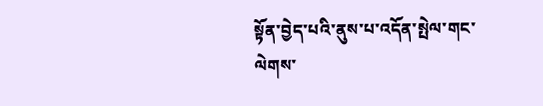སྟོན་བྱེད་པའི་ནུས་པ་འདོན་སྤེལ་གང་ལེགས་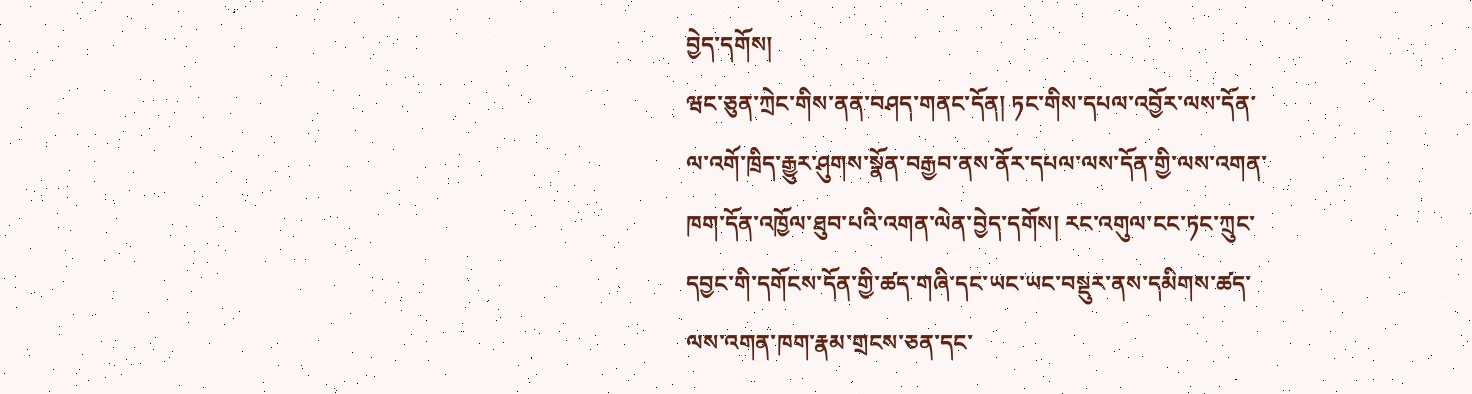བྱེད་དགོས།
ཝང་ཅུན་ཀྲེང་གིས་ནན་བཤད་གནང་དོན། ཏང་གིས་དཔལ་འབྱོར་ལས་དོན་ལ་འགོ་ཁྲིད་རྒྱུར་ཤུགས་སྣོན་བརྒྱབ་ནས་ནོར་དཔལ་ལས་དོན་གྱི་ལས་འགན་ཁག་དོན་འཁྱོལ་ཐུབ་པའི་འགན་ལེན་བྱེད་དགོས། རང་འགུལ་ངང་ཏང་ཀྲུང་དབྱང་གི་དགོངས་དོན་གྱི་ཚད་གཞི་དང་ཡང་ཡང་བསྡུར་ནས་དམིགས་ཚད་ལས་འགན་ཁག་རྣམ་གྲངས་ཅན་དང་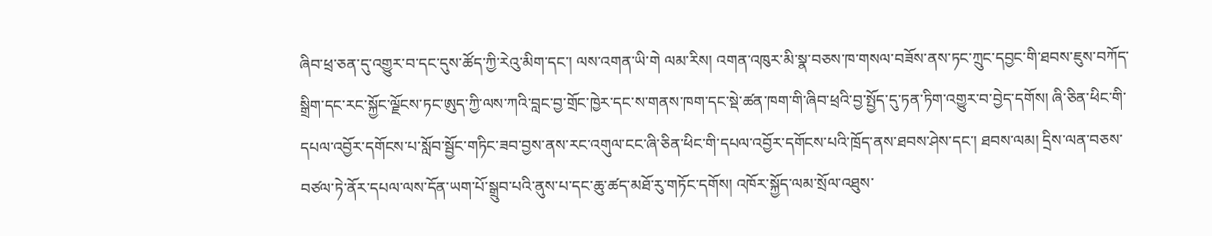ཞིབ་ཕྲ་ཅན་དུ་འགྱུར་བ་དང་དུས་ཚོད་ཀྱི་རེའུ་མིག་དང་། ལས་འགན་ཡི་གེ ལམ་རིས། འགན་འཁུར་མི་སྣ་བཅས་ཁ་གསལ་བཟོས་ནས་ཏང་ཀྲུང་དབྱང་གི་ཐབས་ཇུས་བཀོད་སྒྲིག་དང་རང་སྐྱོང་ལྗོངས་ཏང་ཨུད་ཀྱི་ལས་ཀའི་བླང་བྱ་གྲོང་ཁྱེར་དང་ས་གནས་ཁག་དང་སྡེ་ཚན་ཁག་གི་ཞིབ་ཕྲའི་བྱ་སྤྱོད་དུ་ཏན་ཏིག་འགྱུར་བ་བྱེད་དགོས། ཞི་ཅིན་ཕིང་གི་དཔལ་འབྱོར་དགོངས་པ་སློབ་སྦྱོང་གཏིང་ཟབ་བྱས་ནས་རང་འགུལ་ངང་ཞི་ཅིན་ཕིང་གི་དཔལ་འབྱོར་དགོངས་པའི་ཁྲོད་ནས་ཐབས་ཤེས་དང་། ཐབས་ལམ། དྲིས་ལན་བཅས་བཙལ་ཏེ་ནོར་དཔལ་ལས་དོན་ཡག་པོ་སྒྲུབ་པའི་ནུས་པ་དང་ཆུ་ཚད་མཐོ་རུ་གཏོང་དགོས། འཁོར་སྐྱོད་ལམ་སྲོལ་འཐུས་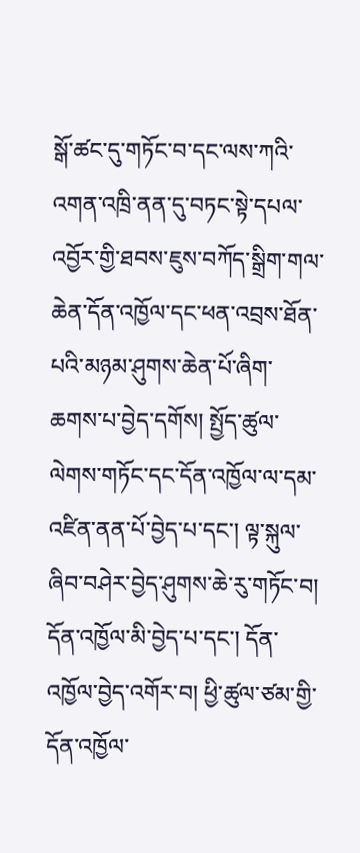སྒོ་ཚང་དུ་གཏོང་བ་དང་ལས་ཀའི་འགན་འཁྲི་ནན་དུ་བཏང་སྟེ་དཔལ་འབྱོར་གྱི་ཐབས་ཇུས་བཀོད་སྒྲིག་གལ་ཆེན་དོན་འཁྱོལ་དང་ཕན་འབྲས་ཐོན་པའི་མཉམ་ཤུགས་ཆེན་པོ་ཞིག་ཆགས་པ་བྱེད་དགོས། སྤྱོད་ཚུལ་ལེགས་གཏོང་དང་དོན་འཁྱོལ་ལ་དམ་འཛིན་ནན་པོ་བྱེད་པ་དང་། ལྟ་སྐུལ་ཞིབ་བཤེར་བྱེད་ཤུགས་ཆེ་རུ་གཏོང་བ། དོན་འཁྱོལ་མི་བྱེད་པ་དང་། དོན་འཁྱོལ་བྱེད་འགོར་བ། ཕྱི་ཚུལ་ཙམ་གྱི་དོན་འཁྱོལ་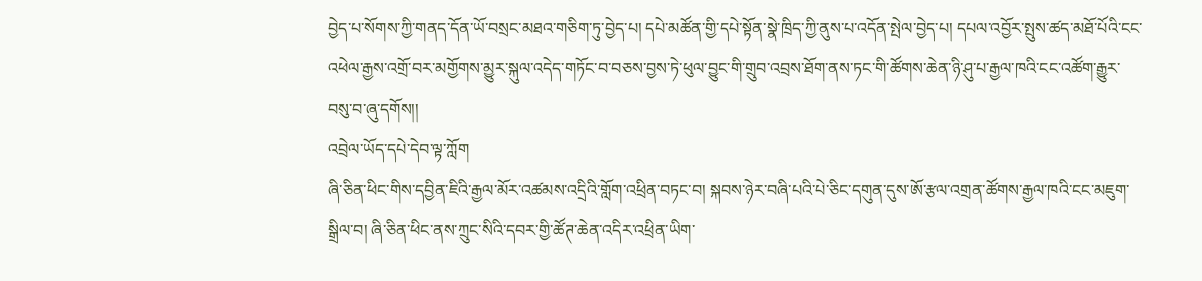བྱེད་པ་སོགས་ཀྱི་གནད་དོན་ཡོ་བསྲང་མཐའ་གཅིག་ཏུ་བྱེད་པ། དཔེ་མཚོན་གྱི་དཔེ་སྟོན་སྣེ་ཁྲིད་ཀྱི་ནུས་པ་འདོན་སྤེལ་བྱེད་པ། དཔལ་འབྱོར་སྤུས་ཚད་མཐོ་པོའི་ངང་འཕེལ་རྒྱས་འགྲོ་བར་མགྱོགས་མྱུར་སྐུལ་འདེད་གཏོང་བ་བཅས་བྱས་ཏེ་ཕུལ་བྱུང་གི་གྲུབ་འབྲས་ཐོག་ནས་ཏང་གི་ཚོགས་ཆེན་ཉི་ཤུ་པ་རྒྱལ་ཁའི་ངང་འཚོག་རྒྱུར་བསུ་བ་ཞུ་དགོས།།
འབྲེལ་ཡོད་དཔེ་དེབ་ལྟ་ཀློག
ཞི་ཅིན་ཕིང་གིས་དབྱིན་ཇིའི་རྒྱལ་མོར་འཚམས་འདྲིའི་གློག་འཕྲིན་བཏང་བ། སྐབས་ཉེར་བཞི་པའི་པེ་ཅིང་དགུན་དུས་ཨོ་རྩལ་འགྲན་ཚོགས་རྒྱལ་ཁའི་ངང་མཇུག་སྒྲིལ་བ། ཞི་ཅིན་ཕིང་ནས་ཀྲུང་སིའི་དབར་གྱི་ཚོཊ་ཆེན་འདིར་འཕྲིན་ཡིག་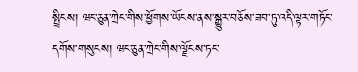སྤྲིངས། ཝང་ཅུན་ཀྲེང་གིས་ཕྱོགས་ཡོངས་ནས་སྒྱུར་བཅོས་ཟབ་ཏུ་འདི་ལྟར་གཏོང་དགོས་གསུངས། ཝང་ཅུན་ཀྲེང་གིས་ལྗོངས་ཏང་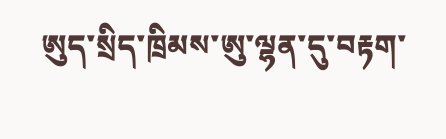ཨུད་སྲིད་ཁྲིམས་ཨུ་ལྷན་དུ་བརྟག་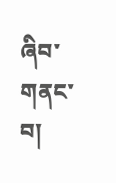ཞིབ་གནང་བ།